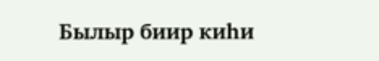Былыр биир киһи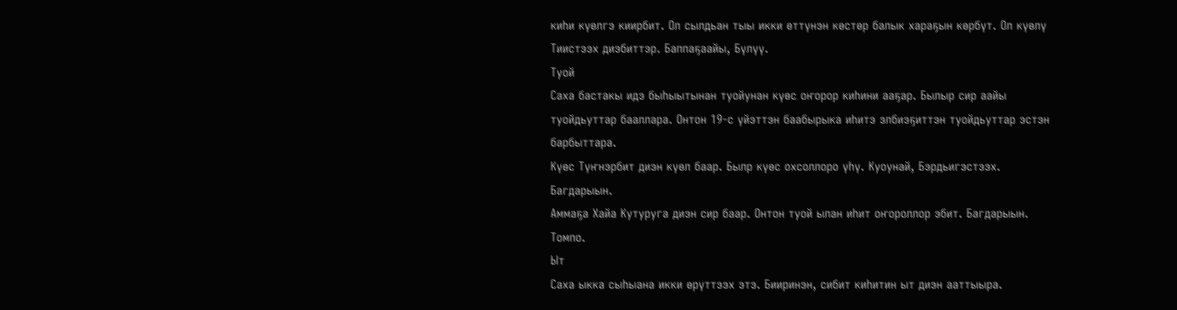киһи күөлгэ киирбит. Ол сылдьан тыы икки өттүнэн көстөр балык хараҕын көрбүт. Ол күөлү Тиистээх диэбиттэр. Баппаҕаайы, Бүлүү.
Туой
Саха бастакы идэ быһыытынан туойунан күөс оҥорор киһини ааҕар. Былыр сир аайы туойдьуттар бааллара. Онтон 19-с үйэттэн баабырыка иһитэ элбиэҕиттэн туойдьуттар эстэн барбыттара.
Күөс Түҥнэрбит диэн күөл баар. Былр күөс охсоллоро үһү. Куоунай, Бэрдьигэстээх. Багдарыын.
Аммаҕа Хайа Кутуруга диэн сир баар. Онтон туой ылан иһит оҥороллор эбит. Багдарыын. Томпо.
Ыт
Саха ыкка сыһыана икки өрүттээх этэ. Бииринэн, сибит киһитин ыт диэн ааттыыра.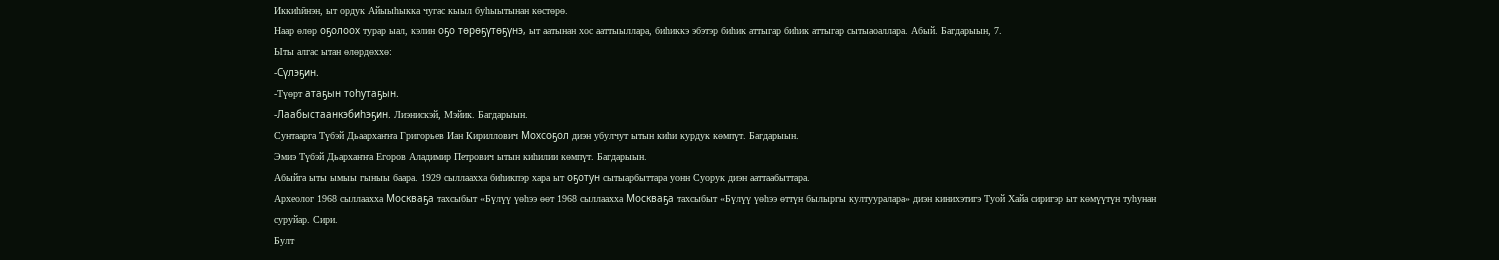Иккиһӣнэн, ыт ордук Айыыһыкка чугас кыыл буһыытынан көстөрө.
Наар өлөр оҕолоох турар ыал, кэлин оҕо төрөҕүтөҕүнэ, ыт аатынан хос ааттыыллара, биһиккэ эбэтэр биһик аттыгар биһик аттыгар сытыаоаллара. Абый. Багдарыын, 7.
Ыты алгас ытан өлөрдөххө:
-Сүлэҕин.
-Түөрт атаҕын тоһутаҕын.
-Лаабыстаанкэбиһэҕин. Лиэнискэй, Мэйик. Багдарыын.
Сунтаарга Түбэй Дьаархаҥҥа Григорьев Иан Кириллович Мохсоҕол диэн убулчут ытын киһи курдук көмпүт. Багдарыын.
Эмиэ Түбэй Дьархаҥҥа Егоров Аладимир Петрович ытын киһилии көмпүт. Багдарыын.
Абыйга ыты ымыы гыныы баара. 1929 сыллаахха биһикпэр хара ыт оҕотун сытыарбыттара уонн Суорук диэн ааттаабыттара.
Археолог 1968 сыллаахха Москваҕа тахсыбыт «Бүлүү үөһээ өөт 1968 сыллаахха Москваҕа тахсыбыт «Бүлүү үөһээ өттүн былыргы култууралара» диэн кинихэтигэ Туой Хайа сиригэр ыт көмүүтүн туһунан суруйар. Сири.
Булт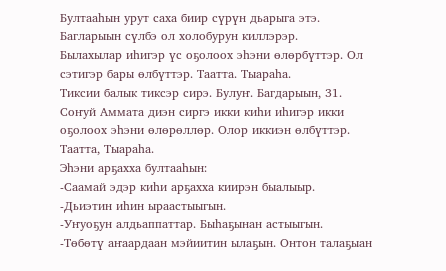Бултааһын урут саха биир сүрүн дьарыга этэ. Багларыын сүлбэ ол холобурун киллэрэр.
Былахылар иһигэр үс оҕолоох эһэни өлөрбүттэр. Ол сэтигэр бары өлбүттэр. Таатта. Тыараһа.
Тиксии балык тиксэр сирэ. Булуҥ. Багдарыын, 31.
Соҥуй Аммата диэн сиргэ икки киһи иһигэр икки оҕолоох эһэни өлөрөллөр. Олор иккиэн өлбүттэр. Таатта, Тыараһа.
Эһэни арҕахха бултааһын:
-Саамай эдэр киһи арҕахха киирэн быалыыр.
-Дьиэтин иһин ыраастыыгын.
-Уҥуоҕун алдьаппаттар. Быһаҕынан астыыгын.
-Төбөтү аҥаардаан мэйиитин ылаҕын. Онтон талаҕыан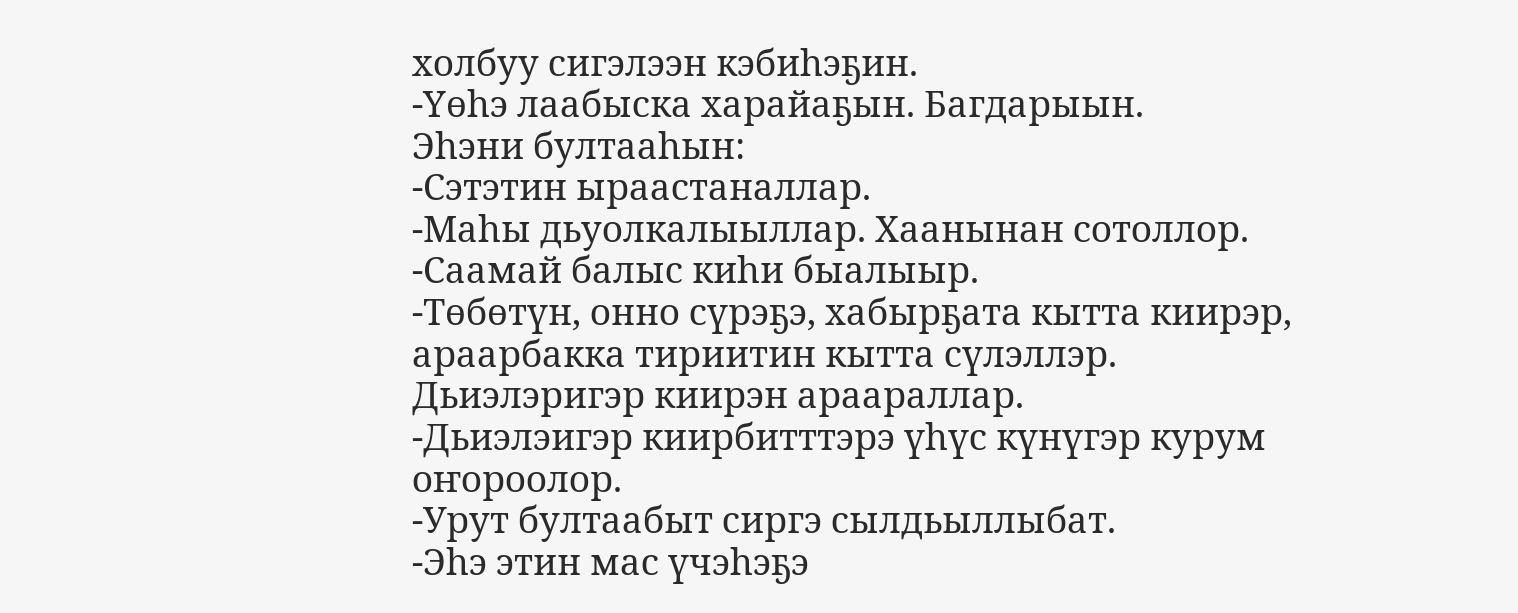холбуу сигэлээн кэбиһэҕин.
-Үөһэ лаабыска харайаҕын. Багдарыын.
Эһэни бултааһын:
-Сэтэтин ыраастаналлар.
-Маһы дьуолкалыыллар. Хаанынан сотоллор.
-Саамай балыс киһи быалыыр.
-Төбөтүн, онно сүрэҕэ, хабырҕата кытта киирэр, араарбакка тириитин кытта сүлэллэр. Дьиэлэригэр киирэн араараллар.
-Дьиэлэигэр киирбитттэрэ үһүс күнүгэр курум оҥороолор.
-Урут бултаабыт сиргэ сылдьыллыбат.
-Эһэ этин мас үчэһэҕэ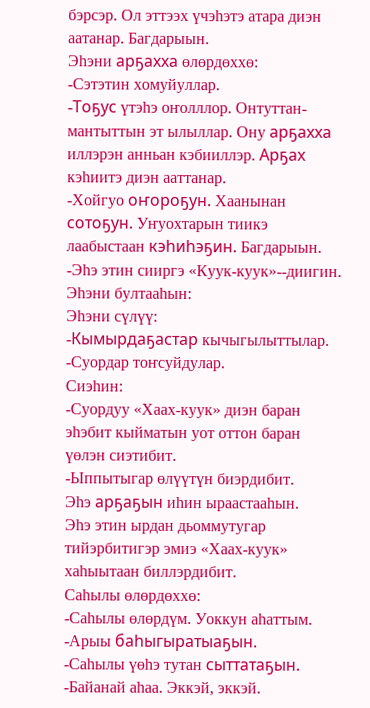бэрсэр. Ол эттээх үчэһэтэ атара диэн аатанар. Багдарыын.
Эһэни арҕахха өлөрдөххө:
-Сэтэтин хомуйуллар.
-Тоҕус үтэһэ оҥолллор. Онтуттан-мантыттын эт ылыллар. Ону арҕахха иллэрэн анньан кэбииллэр. Арҕах кэһиитэ диэн ааттанар.
-Хойгуо оҥороҕун. Хаанынан сотоҕун. Уҥуохтарын тиикэ лаабыстаан кэһиһэҕин. Багдарыын.
-Эһэ этин сииргэ «Куук-куук»--диигин.
Эһэни бултааһын:
Эһэни сүлүү:
-Кымырдаҕастар кычыгылыттылар.
-Суордар тоҥсуйдулар.
Сиэһин:
-Суордуу «Хаах-куук» диэн баран эһэбит кыйматын уот оттон баран үөлэн сиэтибит.
-Ыппытыгар өлүүтүн биэрдибит.
Эһэ арҕаҕын иһин ыраастааһын.
Эһэ этин ырдан дьоммутугар тийэрбитигэр эмиэ «Хаах-куук» хаһыытаан биллэрдибит.
Саһылы өлөрдөххө:
-Саһылы өлөрдүм. Уоккун аһаттым.
-Арыы баһыгыратыаҕын.
-Саһылы үөһэ тутан сыттатаҕын.
-Байанай аһаа. Эккэй, эккэй.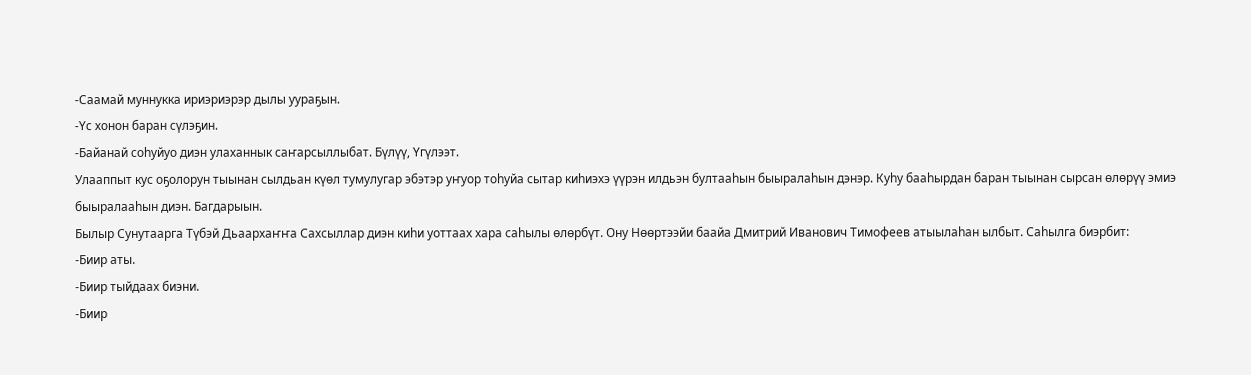-Саамай муннукка ириэриэрэр дылы уураҕын.
-Үс хонон баран сүлэҕин.
-Байанай соһуйуо диэн улаханнык саҥарсыллыбат. Бүлүү, Үгүлээт.
Улааппыт кус оҕолорун тыынан сылдьан күөл тумулугар эбэтэр уҥуор тоһуйа сытар киһиэхэ үүрэн илдьэн бултааһын быыралаһын дэнэр. Куһу бааһырдан баран тыынан сырсан өлөрүү эмиэ быыралааһын диэн. Багдарыын.
Былыр Сунутаарга Түбэй Дьаархаҥҥа Сахсыллар диэн киһи уоттаах хара саһылы өлөрбүт. Ону Нөөртээйи баайа Дмитрий Иванович Тимофеев атыылаһан ылбыт. Саһылга биэрбит:
-Биир аты.
-Биир тыйдаах биэни.
-Биир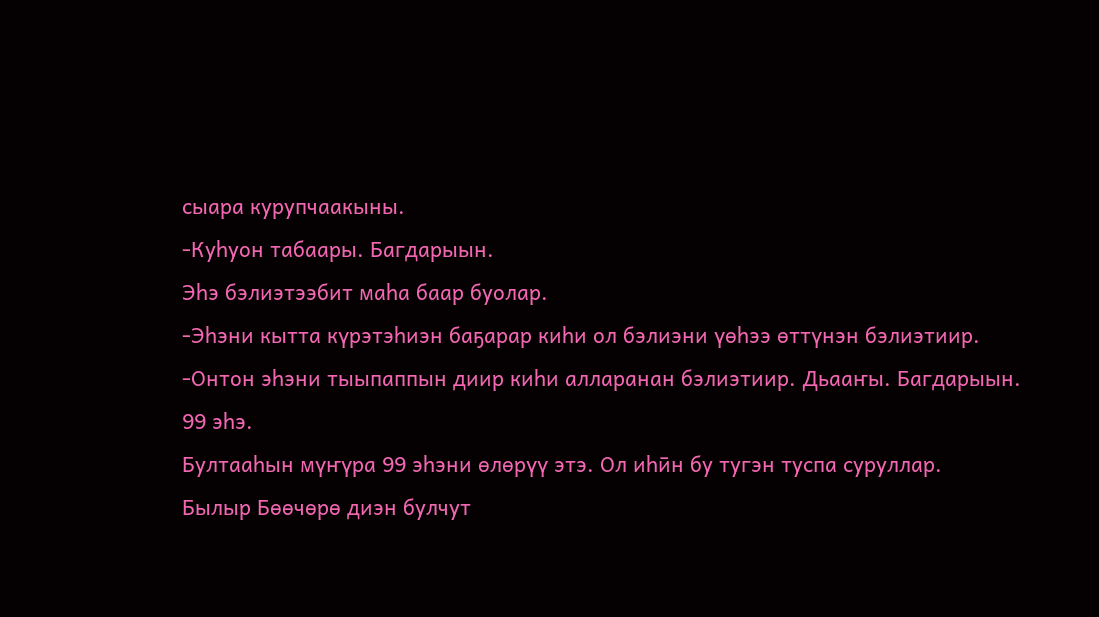сыара курупчаакыны.
-Куһуон табаары. Багдарыын.
Эһэ бэлиэтээбит маһа баар буолар.
-Эһэни кытта күрэтэһиэн баҕарар киһи ол бэлиэни үөһээ өттүнэн бэлиэтиир.
-Онтон эһэни тыыпаппын диир киһи алларанан бэлиэтиир. Дьааҥы. Багдарыын.
99 эһэ.
Бултааһын мүҥүра 99 эһэни өлөрүү этэ. Ол иһӣн бу тугэн туспа суруллар.
Былыр Бөөчөрө диэн булчут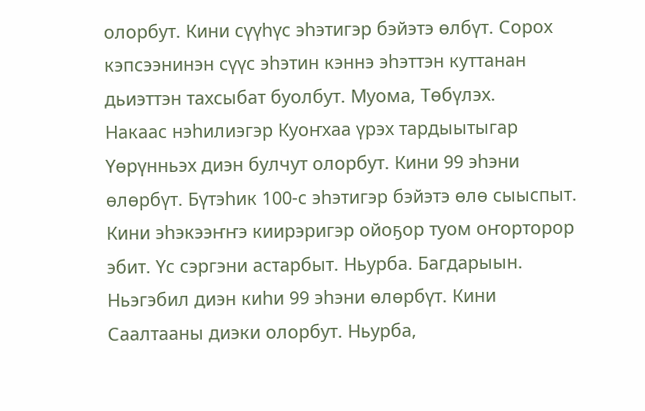олорбут. Кини сүүһүс эһэтигэр бэйэтэ өлбүт. Сорох кэпсээнинэн сүүс эһэтин кэннэ эһэттэн куттанан дьиэттэн тахсыбат буолбут. Муома, Төбүлэх.
Накаас нэһилиэгэр Куоҥхаа үрэх тардыытыгар Үөрүнньэх диэн булчут олорбут. Кини 99 эһэни өлөрбүт. Бүтэһик 100-с эһэтигэр бэйэтэ өлө сыыспыт. Кини эһэкээҥҥэ киирэригэр ойоҕор туом оҥорторор эбит. Үс сэргэни астарбыт. Ньурба. Багдарыын.
Ньэгэбил диэн киһи 99 эһэни өлөрбүт. Кини Саалтааны диэки олорбут. Ньурба,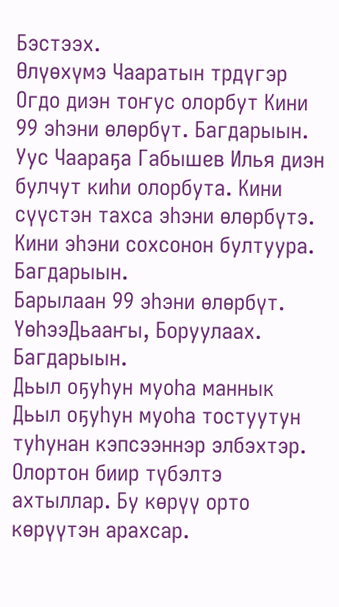Бэстээх.
Өлүөхүмэ Чааратын трдүгэр Огдо диэн тоҥус олорбут Кини 99 эһэни өлөрбүт. Багдарыын.
Уус Чаараҕа Габышев Илья диэн булчут киһи олорбута. Кини сүүстэн тахса эһэни өлөрбүтэ. Кини эһэни сохсонон бултуура. Багдарыын.
Барылаан 99 эһэни өлөрбүт. ҮөһээДьааҥы, Боруулаах. Багдарыын.
Дьыл оҕуһун муоһа маннык
Дьыл оҕуһун муоһа тостуутун туһунан кэпсээннэр элбэхтэр. Олортон биир түбэлтэ ахтыллар. Бу көрүү орто көрүүтэн арахсар.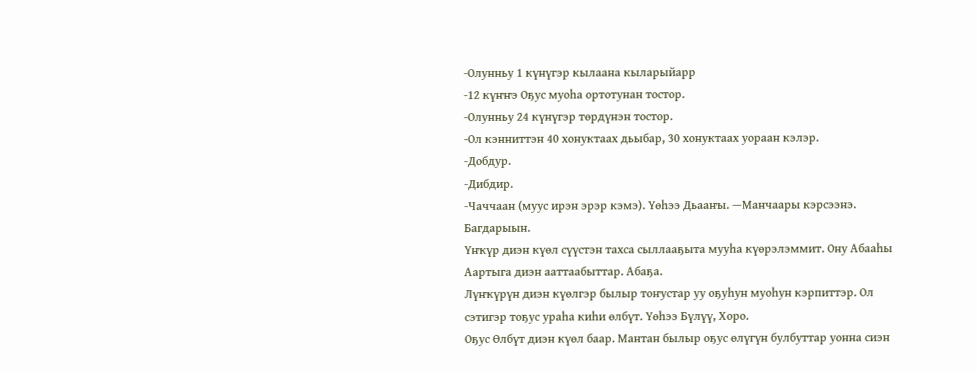-Олунньу 1 күнүгэр кылаана кыларыйарр
-12 күҥҥэ Оҕус муоһа ортотунан тостор.
-Олунньу 24 күнүгэр төрдүнэн тостор.
-Ол кэнниттэн 40 хонуктаах дьыбар, 30 хонуктаах уораан кэлэр.
-Добдур.
-Дибдир.
-Чаччаан (муус ирэн эрэр кэмэ). Үөһээ Дьааҥы. —Манчаары кэрсээнэ. Багдарыын.
Үҥкүр диэн күөл сүүстэн тахса сыллааҕыта мууһа күөрэлэммит. Ону Абааһы Аартыга диэн ааттаабыттар. Абаҕа.
Лүҥкүрүн диэн күөлгэр былыр тоҥустар уу оҕуһун муоһун кэрпиттэр. Ол сэтигэр тоҕус ураһа киһи өлбүт. Үөһээ Бүлүү, Хоро.
Оҕус Өлбүт диэн күөл баар. Мантан былыр оҕус өлүгүн булбуттар уонна сиэн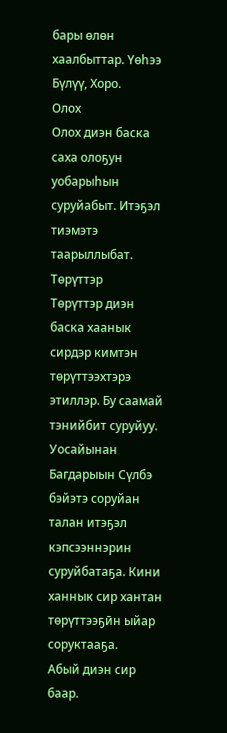бары өлөн хаалбыттар. Үөһээ Бүлүү, Хоро.
Олох
Олох диэн баска саха олоҕун уобарыһын суруйабыт. Итэҕэл тиэмэтэ таарыллыбат.
Төрүттэр
Төрүттэр диэн баска хаанык сирдэр кимтэн төрүттээхтэрэ этиллэр. Бу саамай тэнийбит суруйуу. Уосайынан Багдарыын Сүлбэ бэйэтэ соруйан талан итэҕэл кэпсээннэрин суруйбатаҕа. Кини ханнык сир хантан төрүттээҕӣн ыйар соруктааҕа.
Абый диэн сир баар.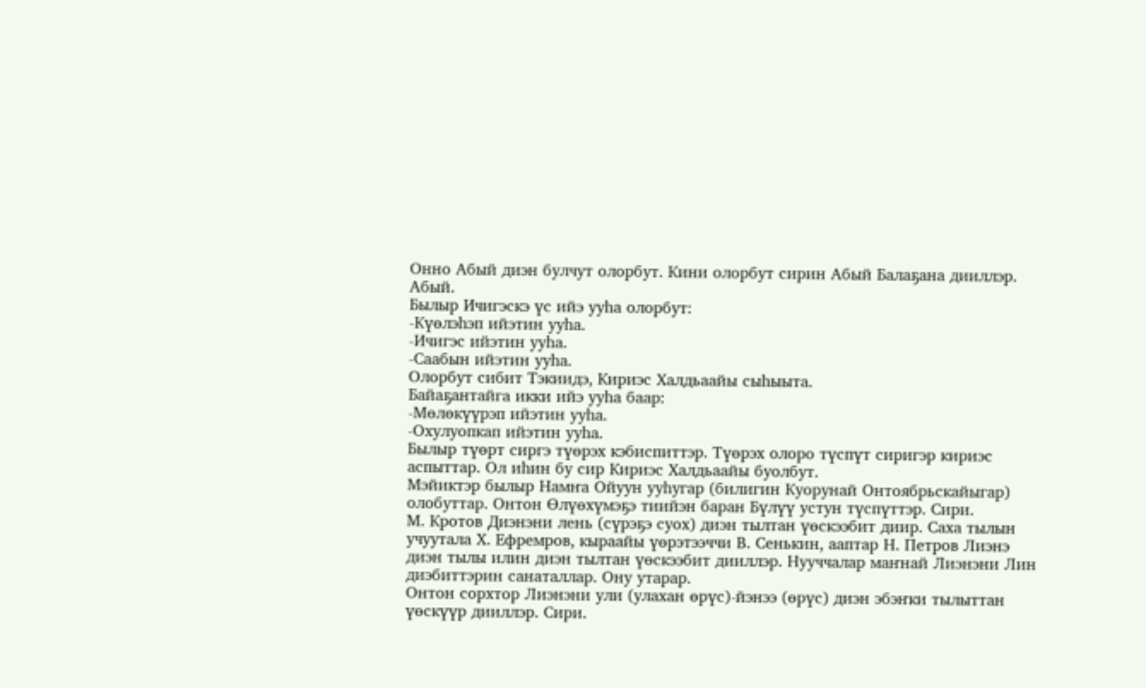Онно Абый диэн булчут олорбут. Кини олорбут сирин Абый Балаҕана дииллэр. Абый.
Былыр Ичигэскэ үс ийэ ууһа олорбут:
-Күөлэһэп ийэтин ууһа.
-Ичигэс ийэтин ууһа.
-Саабын ийэтин ууһа.
Олорбут сибит Тэкиидэ, Кириэс Халдьаайы сыһыыта.
Байаҕантайга икки ийэ ууһа баар:
-Мөлөкүүрэп ийэтин ууһа.
-Охулуопкап ийэтин ууһа.
Былыр түөрт сиргэ түөрэх кэбиспиттэр. Түөрэх олоро түспүт сиригэр кириэс аспыттар. Ол иһин бу сир Кириэс Халдьаайы буолбут.
Мэйиктэр былыр Намҥа Ойуун ууһугар (билигин Куорунай Онтоябрьскайыгар) олобуттар. Онтон Өлүөхүмэҕэ тиийэн баран Бүлүү устун түспүттэр. Сири.
М. Кротов Диэнэни лень (сүрэҕэ суох) диэн тылтан үөскээбит диир. Саха тылын учуутала Х. Ефремров, кыраайы үөрэтээччи В. Сенькин, ааптар Н. Петров Лиэнэ диэн тылы илин диэн тылтан үөскээбит дииллэр. Нууччалар маҥнай Лиэнэни Лин диэбиттэрин санаталлар. Ону утарар.
Онтон сорхтор Лиэнэни ули (улахан өрүс)-йэнээ (өрүс) диэн эбэҥки тылыттан үөскүүр дииллэр. Сири.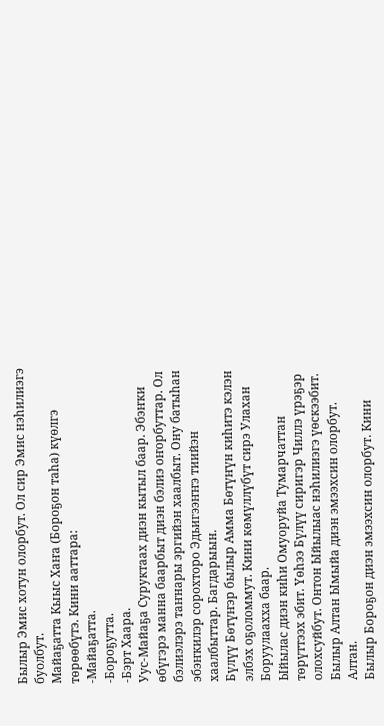Былыр Эмис хотун олорбут. Ол сир Эмис нэһилиэгэ буолбут.
Майаҕатта Кыыс Хаҥа (Бороҕон таһа) күөлгэ төрөөбүтэ. Кини ааттара:
-Майаҕатта.
-Бороҕутта.
-Бэрт Хаара.
Уус-Майаҕа Суруктаах диэн кытыл баар. Эбэҥки өбүгэрэ манна баарбыт диэн бэлиэ оҥорбуттар. Ол бэлиэлэрэ таҥнары эргийэн хаалбыт. Ону батыһан эбэҥкилэр сорохторо Эдьигээҥҥэ тиийэн хаалбыттар. Багдарыын.
Бүлүү Бөтүҥэр былыр Амма Бөтүҥүн киһитэ кэлэн элбэх оҕоломмут. Кини көмүллүбүт сирэ Улахан Боруулаахха баар.
Ыйылас диэн киһи Омуоруйа Тумарчаттан төрүттээх эбит. Үөһээ Бүлүү сиригэр Чиллэ үрэҕэр олохсуйбут. Онтон Ыйылыас нэһилиэгэ үөскээбит.
Былыр Алтан Ымыйа диэн эмээхсин олорбут. Алтан.
Былыр Бороҕон диэн эмээхсин олорбут. Кини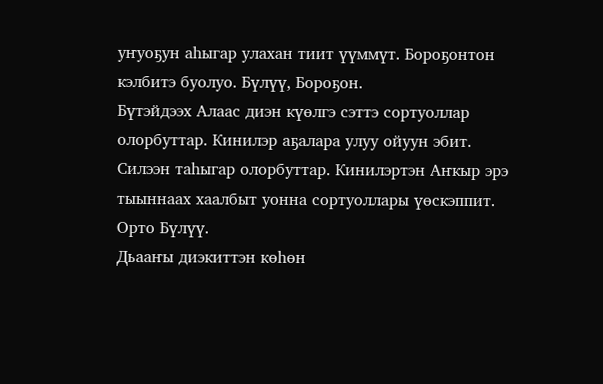уҥуоҕун аһыгар улахан тиит үүммүт. Бороҕонтон кэлбитэ буолуо. Бүлүү, Бороҕон.
Бүтэйдээх Алаас диэн күөлгэ сэттэ сортуоллар олорбуттар. Кинилэр аҕалара улуу ойуун эбит. Силээн таһыгар олорбуттар. Кинилэртэн Аҥкыр эрэ тыыннаах хаалбыт уонна сортуоллары үөскэппит. Орто Бүлүү.
Дьааҥы диэкиттэн көһөн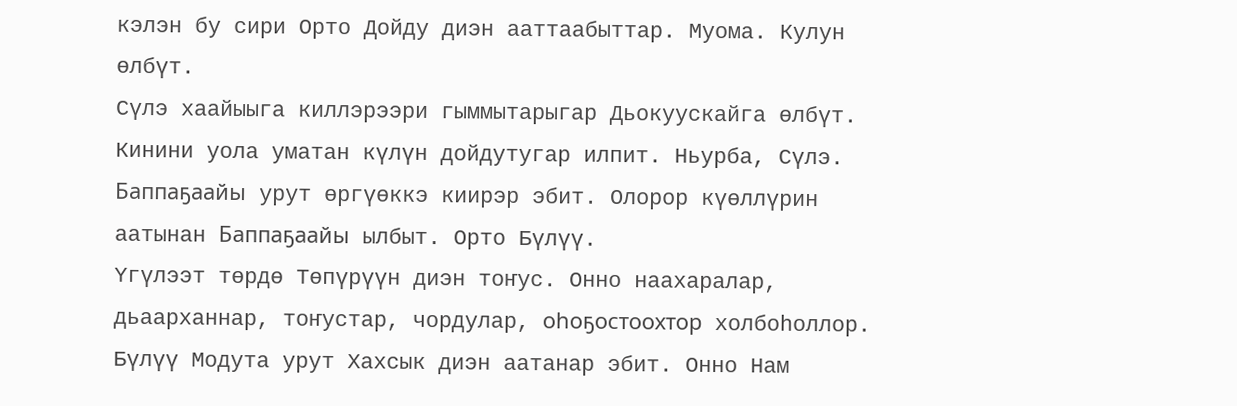кэлэн бу сири Орто Дойду диэн ааттаабыттар. Муома. Кулун өлбүт.
Сүлэ хаайыыга киллэрээри гыммытарыгар Дьокуускайга өлбүт. Кинини уола уматан күлүн дойдутугар илпит. Ньурба, Сүлэ.
Баппаҕаайы урут өргүөккэ киирэр эбит. Олорор күөллүрин аатынан Баппаҕаайы ылбыт. Орто Бүлүү.
Үгүлээт төрдө Төпүрүүн диэн тоҥус. Онно наахаралар, дьаарханнар, тоҥустар, чордулар, оһоҕостоохтор холбоһоллор.
Бүлүү Модута урут Хахсык диэн аатанар эбит. Онно Нам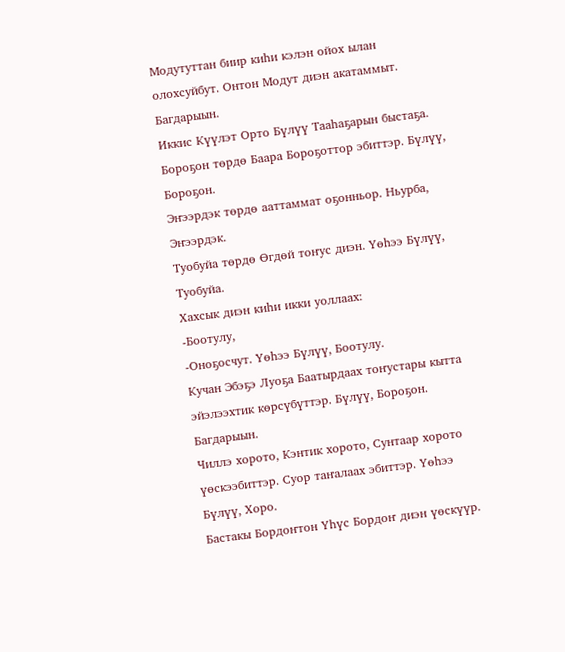Модутуттан биир киһи кэлэн ойох ылан олохсуйбут. Онтон Модут диэн акатаммыт. Багдарыын.
Иккис Күүлэт Орто Бүлүү Тааһаҕарын быстаҕа.
Бороҕон төрдө Баара Бороҕоттор эбиттэр. Бүлүү, Бороҕон.
Эҥээрдэк төрдө ааттаммат оҕонньор. Ньурба, Эҥээрдэк.
Туобуйа төрдө Өгдөй тоҥус диэн. Үөһээ Бүлүү, Туобуйа.
Хахсык диэн киһи икки уоллаах:
-Боотулу,
-Оноҕосчут. Үөһээ Бүлүү, Боотулу.
Кучан Эбэҕэ Луоҕа Баатырдаах тоҥустары кытта эйэлээхтик көрсүбүттэр. Бүлүү, Бороҕон. Багдарыын.
Чиллэ хорото, Кэнтик хорото, Сунтаар хорото үөскээбиттэр. Суор таҥалаах эбиттэр. Үөһээ Бүлүү, Хоро.
Бастакы Бордоҥтон Үһүс Бордоҥ диэн үөскүүр.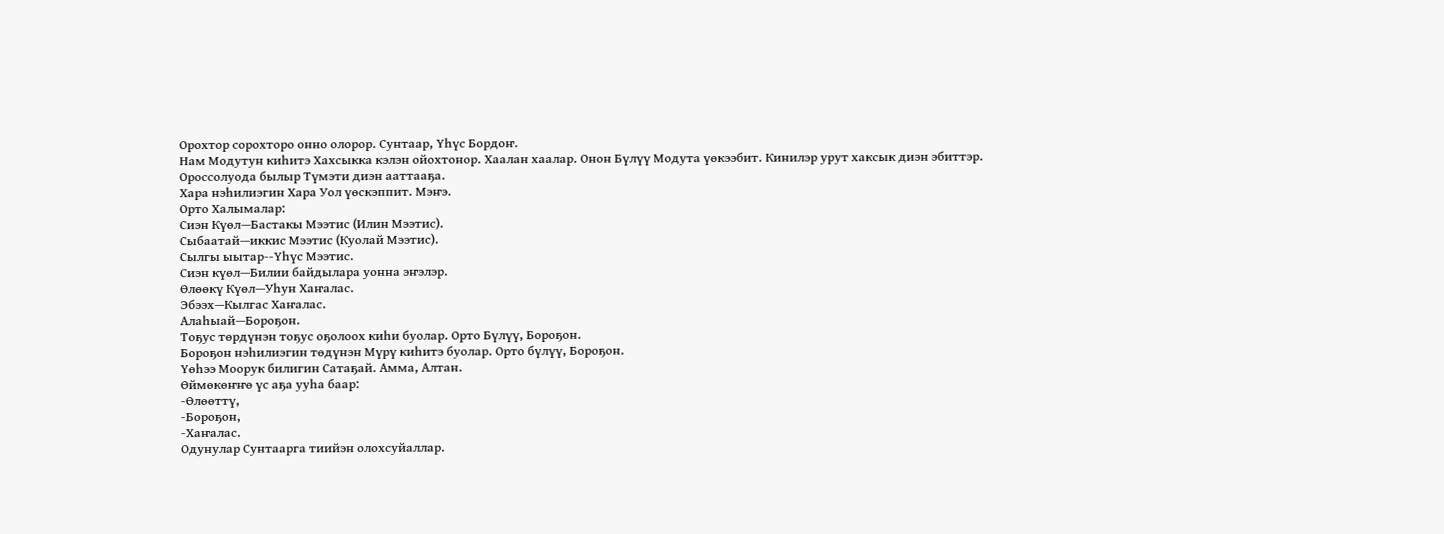Орохтор сорохторо онно олорор. Сунтаар, Үһүс Бордоҥ.
Нам Модутун киһитэ Хахсыкка кэлэн ойохтонор. Хаалан хаалар. Онон Бүлүү Модута үөкээбит. Кинилэр урут хаксык диэн эбиттэр.
Ороссолуода былыр Түмэти диэн ааттааҕа.
Хара нэһилиэгин Хара Уол үөскэппит. Мэҥэ.
Орто Халымалар:
Сиэн Күөл—Бастакы Мээтис (Илин Мээтис).
Сыбаатай—иккис Мээтис (Куолай Мээтис).
Сылгы ыытар--Үһүс Мээтис.
Сиэн күөл—Билии байдылара уонна эҥэлэр.
Өлөөкү Күөл—Уһун Хаҥалас.
Эбээх—Кылгас Хаҥалас.
Алаһыай—Бороҕон.
Тоҕус төрдүнэн тоҕус оҕолоох киһи буолар. Орто Бүлүү, Бороҕон.
Бороҕон нэһилиэгин төдүнэн Мүрү киһитэ буолар. Орто бүлүү, Бороҕон.
Үөһээ Моорук билигин Сатаҕай. Амма, Алтан.
Өймөкөҥҥө үс аҕа ууһа баар:
-Өлөөттү,
-Бороҕон,
-Хаҥалас.
Одунулар Сунтаарга тиийэн олохсуйаллар.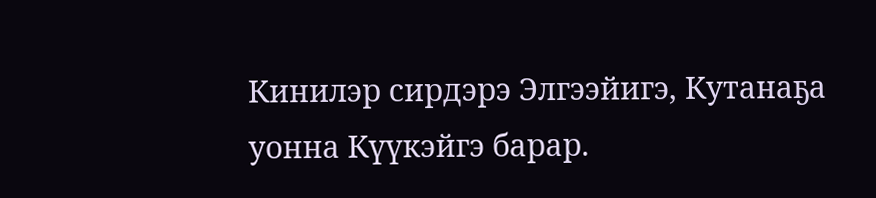Кинилэр сирдэрэ Элгээйигэ, Кутанаҕа уонна Күүкэйгэ барар.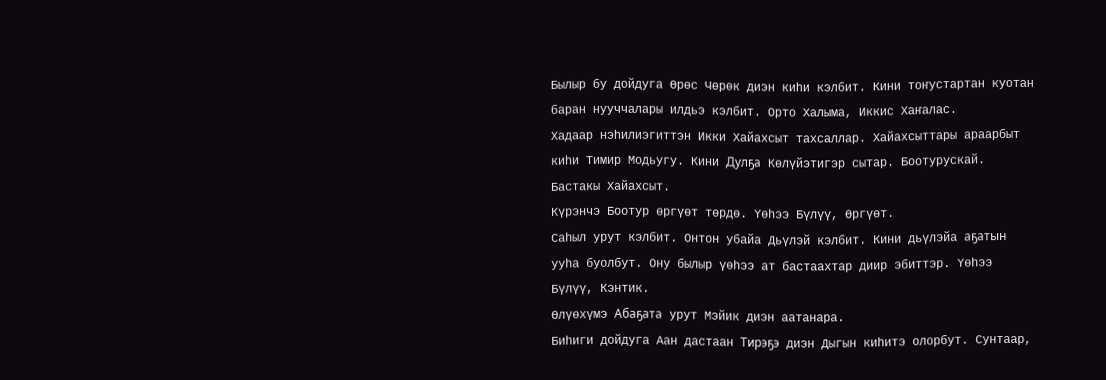Былыр бу дойдуга Өрөс Чөрөк диэн киһи кэлбит. Кини тоҥустартан куотан баран нууччалары илдьэ кэлбит. Орто Халыма, Иккис Хаҥалас.
Хадаар нэһилиэгиттэн Икки Хайахсыт тахсаллар. Хайахсыттары араарбыт киһи Тимир Модьугу. Кини Дулҕа Көлүйэтигэр сытар. Боотурускай. Бастакы Хайахсыт.
Күрэнчэ Боотур өргүөт төрдө. Үөһээ Бүлүү, Өргүөт.
Саһыл урут кэлбит. Онтон убайа Дьүлэй кэлбит. Кини дьүлэйа аҕатын ууһа буолбут. Ону былыр үөһээ ат бастаахтар диир эбиттэр. Үөһээ Бүлүү, Кэнтик.
Өлүөхүмэ Абаҕата урут Мэйик диэн аатанара.
Биһиги дойдуга Аан дастаан Тирэҕэ диэн Дыгын киһитэ олорбут. Сунтаар,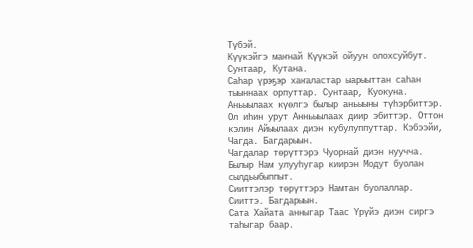Түбэй.
Күүкэйгэ маҥнай Күүкэй ойуун олохсуйбут. Сунтаар, Кутана.
Саһар үрэҕэр хаҥаластар ыарыыттан саһан тыыннаах орпуттар. Сунтаар, Куокуна.
Аньыылаах күөлгэ былыр аньыыны түһэрбиттэр. Ол иһин урут Анньыылаах диир эбиттэр. Оттон кэлин Айыылаах диэн кубулуппуттар. Кэбээйи, Чагда. Багдарыын.
Чагдалар төрүттэрэ Чуорнай диэн нуучча. Былыр Нам улууһугар киирэн Модут буолан сылдьыбыппыт.
Сииттэлэр төрүттэрэ Намтан буолаллар. Сииттэ. Багдарыын.
Сата Хайата анныгар Таас Үрүйэ диэн сиргэ таһыгар баар.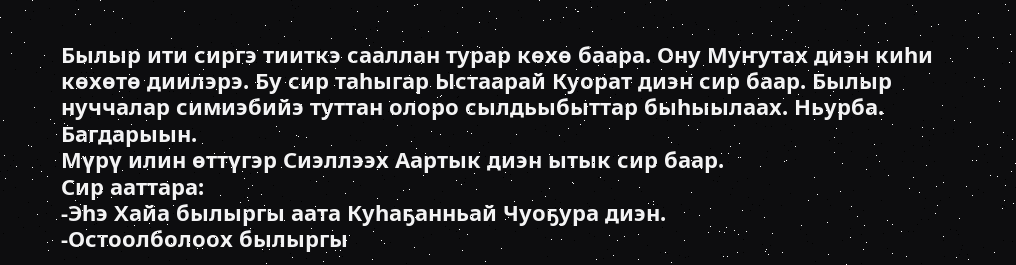Былыр ити сиргэ тииткэ сааллан турар көхө баара. Ону Муҥутах диэн киһи көхөтө диилэрэ. Бу сир таһыгар Ыстаарай Куорат диэн сир баар. Былыр нуччалар симиэбийэ туттан олоро сылдьыбыттар быһыылаах. Ньурба. Багдарыын.
Мүрү илин өттүгэр Сиэллээх Аартык диэн ытык сир баар.
Сир ааттара:
-Эһэ Хайа былыргы аата Куһаҕанньай Чуоҕура диэн.
-Остоолболоох былыргы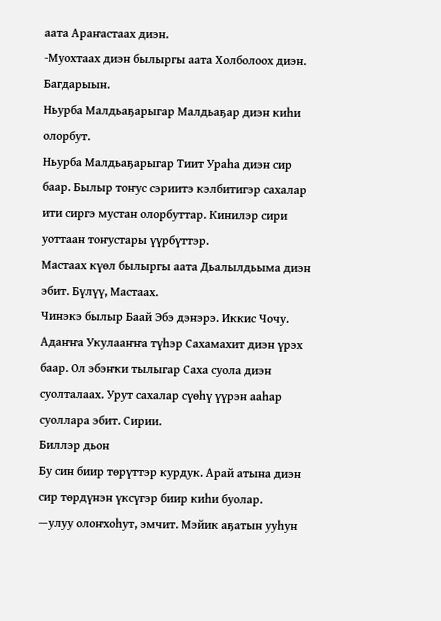аата Араҥастаах диэн.
-Муохтаах диэн былыргы аата Холболоох диэн. Багдарыын.
Ньурба Малдьаҕарыгар Малдьаҕар диэн киһи олорбут.
Ньурба Малдьаҕарыгар Тиит Ураһа диэн сир баар. Былыр тоҥус сэриитэ кэлбитигэр сахалар ити сиргэ мустан олорбуттар. Кинилэр сири уоттаан тоҥустары үүрбүттэр.
Мастаах күөл былыргы аата Дьалылдьыма диэн эбит. Бүлүү, Мастаах.
Чинэкэ былыр Баай Эбэ дэнэрэ. Иккис Чочу.
Адаҥҥа Укулааҥҥа түһэр Сахамахит диэн үрэх баар. Ол эбэҥки тылыгар Саха суола диэн суолталаах. Урут сахалар сүөһү үүрэн ааһар суоллара эбит. Сирии.
Биллэр дьон
Бу син биир төрүттэр курдук. Арай атына диэн сир төрдүнэн үксүгэр биир киһи буолар.
—улуу олоҥхоһут, эмчит. Мэйик аҕатын ууһун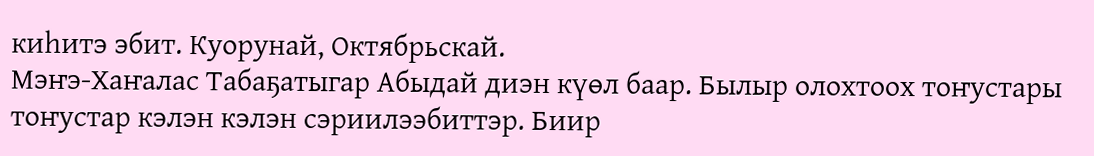киһитэ эбит. Куорунай, Октябрьскай.
Мэҥэ-Хаҥалас Табаҕатыгар Абыдай диэн күөл баар. Былыр олохтоох тоҥустары тоҥустар кэлэн кэлэн сэриилээбиттэр. Биир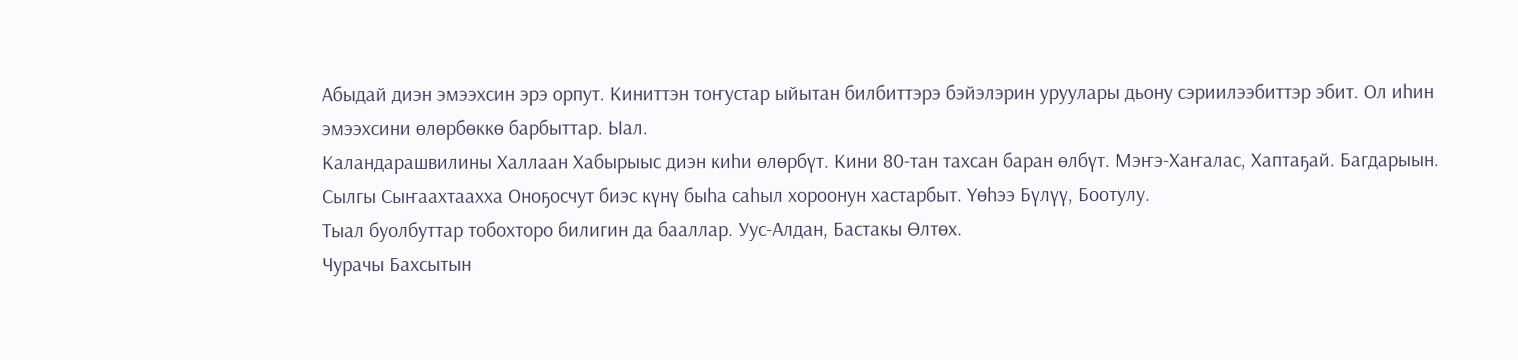Абыдай диэн эмээхсин эрэ орпут. Киниттэн тоҥустар ыйытан билбиттэрэ бэйэлэрин уруулары дьону сэриилээбиттэр эбит. Ол иһин эмээхсини өлөрбөккө барбыттар. Ыал.
Каландарашвилины Халлаан Хабырыыс диэн киһи өлөрбүт. Кини 80-тан тахсан баран өлбүт. Мэҥэ-Хаҥалас, Хаптаҕай. Багдарыын.
Сылгы Сыҥаахтаахха Оноҕосчут биэс күнү быһа саһыл хороонун хастарбыт. Үөһээ Бүлүү, Боотулу.
Тыал буолбуттар тобохторо билигин да бааллар. Уус-Алдан, Бастакы Өлтөх.
Чурачы Бахсытын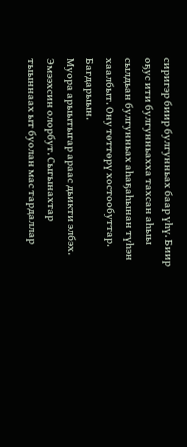сиригэр биир булгунньах баар үһү. Биир оҕус ити булгунньахха тахсан аһыы сылдьан булгунньах аһаҕаһынан түһэн хаалбыт. Ону төттөрү хостообуттар. Багдарыын.
Муора арыытыгар араас дьикти элбэх. Эмээхсин олорбут. Сыгынахтар тыыннаах ыт буолан мас тардаллар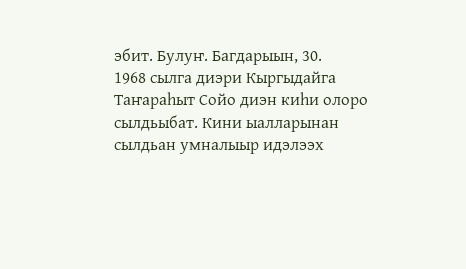эбит. Булуҥ. Багдарыын, 30.
1968 сылга диэри Кыргыдайга Таҥараһыт Сойо диэн киһи олоро сылдьыбат. Кини ыалларынан сылдьан умналыыр идэлээх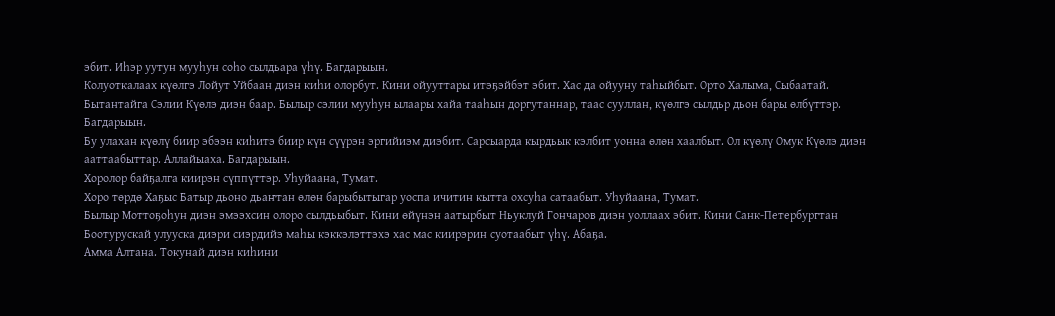эбит. Иһэр уутун мууһун соһо сылдьара үһү. Багдарыын.
Колуоткалаах күөлгэ Лойут Уйбаан диэн киһи олорбут. Кини ойууттары итэҕэйбэт эбит. Хас да ойууну таһыйбыт. Орто Халыма, Сыбаатай.
Бытантайга Сэлии Күөлэ диэн баар. Былыр сэлии мууһун ылаары хайа тааһын доргутаннар, таас сууллан, күөлгэ сылдьр дьон бары өлбүттэр. Багдарыын.
Бу улахан күөлү биир эбээн киһитэ биир күн сүүрэн эргийиэм диэбит. Сарсыарда кырдьык кэлбит уонна өлөн хаалбыт. Ол күөлү Омук Күөлэ диэн ааттаабыттар. Аллайыаха. Багдарыын.
Хоролор байҕалга киирэн сүппүттэр. Уһуйаана, Тумат.
Хоро төрдө Хаҕыс Батыр дьоно дьаҥтан өлөн барыбытыгар уоспа ичитин кытта охсуһа сатаабыт. Уһуйаана, Тумат.
Былыр Моттоҕоһун диэн эмээхсин олоро сылдьыбыт. Кини өйүнэн аатырбыт Ньуклуй Гончаров диэн уоллаах эбит. Кини Санк-Петербургтан Боотурускай улууска диэри сиэрдийэ маһы кэккэлэттэхэ хас мас киирэрин суотаабыт үһү. Абаҕа.
Амма Алтана. Токунай диэн киһини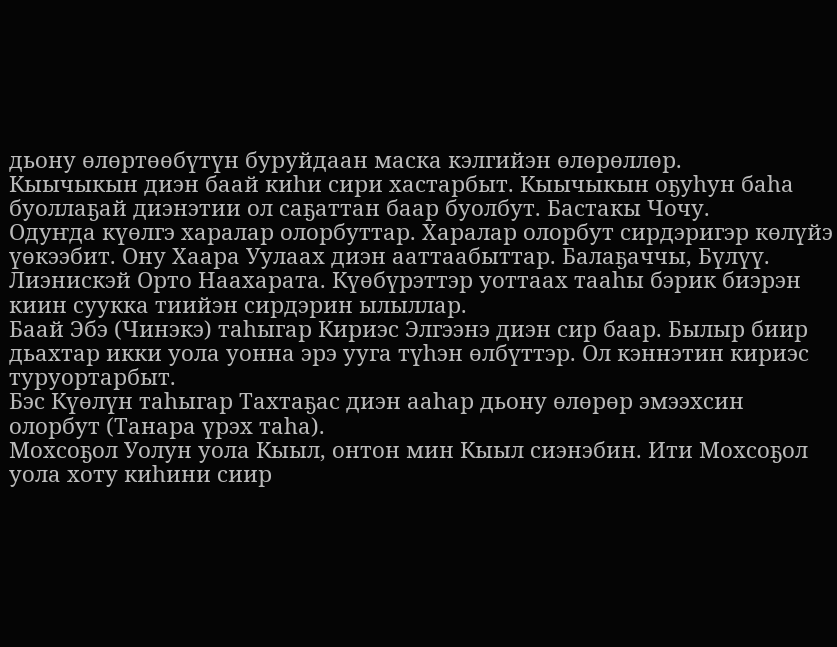дьону өлөртөөбүтүн буруйдаан маска кэлгийэн өлөрөллөр.
Кыычыкын диэн баай киһи сири хастарбыт. Кыычыкын оҕуһун баһа буоллаҕай диэнэтии ол саҕаттан баар буолбут. Бастакы Чочу.
Одуҥда күөлгэ харалар олорбуттар. Харалар олорбут сирдэригэр көлүйэ үөкээбит. Ону Хаара Уулаах диэн ааттаабыттар. Балаҕаччы, Бүлүү.
Лиэнискэй Орто Наахарата. Күөбүрэттэр уоттаах тааһы бэрик биэрэн киин суукка тиийэн сирдэрин ылыллар.
Баай Эбэ (Чинэкэ) таһыгар Кириэс Элгээнэ диэн сир баар. Былыр биир дьахтар икки уола уонна эрэ ууга түһэн өлбүттэр. Ол кэннэтин кириэс туруортарбыт.
Бэс Күөлүн таһыгар Тахтаҕас диэн ааһар дьону өлөрөр эмээхсин олорбут (Танара үрэх таһа).
Мохсоҕол Уолун уола Кыыл, онтон мин Кыыл сиэнэбин. Ити Мохсоҕол уола хоту киһини сиир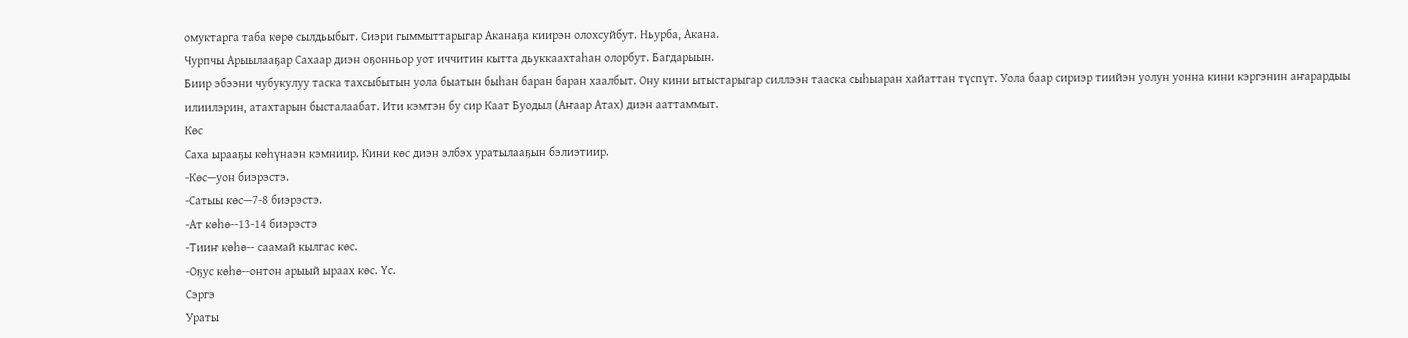омуктарга таба көрө сылдьыбыт. Сиэри гыммыттарыгар Аканаҕа киирэн олохсуйбут. Ньурба, Акана.
Чурпчы Арыылааҕар Сахаар диэн оҕонньор уот иччитин кытта дьуккаахтаһан олорбут. Багдарыын.
Биир эбээни чубукулуу таска тахсыбытын уола быатын быһан баран баран хаалбыт. Ону кини ытыстарыгар силлээн тааска сыһыаран хайаттан түспүт. Уола баар сириэр тиийэн уолун уонна кини кэргэнин аҥарардыы илиилэрин, атахтарын бысталаабат. Ити кэмтэн бу сир Каат Буодыл (Аҥаар Атах) диэн ааттаммыт.
Көс
Саха ырааҕы көһүнаэн кэмниир. Кини көс диэн элбэх уратылааҕын бэлиэтиир.
-Көс—уон биэрэстэ.
-Сатыы көс—7-8 биэрэстэ.
-Ат көһө--13-14 биэрэстэ
-Тииҥ көһө-- саамай кылгас көс.
-Оҕус көһө--онтон арыый ыраах көс. Үс.
Сэргэ
Ураты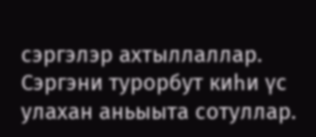сэргэлэр ахтыллаллар.
Сэргэни турорбут киһи үс улахан аньыыта сотуллар.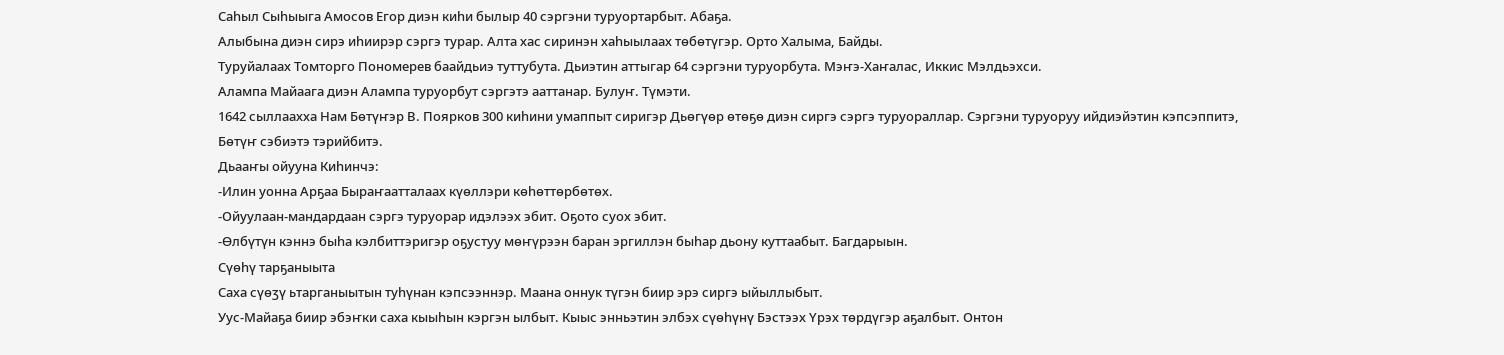Саһыл Сыһыыга Амосов Егор диэн киһи былыр 40 сэргэни туруортарбыт. Абаҕа.
Алыбына диэн сирэ иһиирэр сэргэ турар. Алта хас сиринэн хаһыылаах төбөтүгэр. Орто Халыма, Байды.
Туруйалаах Томторго Пономерев баайдьиэ туттубута. Дьиэтин аттыгар 64 сэргэни туруорбута. Мэҥэ-Хаҥалас, Иккис Мэлдьэхси.
Алампа Майаага диэн Алампа туруорбут сэргэтэ ааттанар. Булуҥ. Түмэти.
1642 сыллаахха Нам Бөтүҥэр В. Поярков 300 киһини умаппыт сиригэр Дьөгүөр өтөҕө диэн сиргэ сэргэ туруораллар. Сэргэни туруоруу ийдиэйэтин кэпсэппитэ, Бөтүҥ сэбиэтэ тэрийбитэ.
Дьааҥы ойууна Киһинчэ:
-Илин уонна Арҕаа Быраҥаатталаах күөллэри көһөттөрбөтөх.
-Ойуулаан-мандардаан сэргэ туруорар идэлээх эбит. Оҕото суох эбит.
-Өлбүтүн кэннэ быһа кэлбиттэригэр оҕустуу мөҥүрээн баран эргиллэн быһар дьону куттаабыт. Багдарыын.
Сүөһү тарҕаныыта
Саха сүөӡү ьтарганыытын туһүнан кэпсээннэр. Маана оннук түгэн биир эрэ сиргэ ыйыллыбыт.
Уус-Майаҕа биир эбэҥки саха кыыһын кэргэн ылбыт. Кыыс энньэтин элбэх сүөһүнү Бэстээх Үрэх төрдүгэр аҕалбыт. Онтон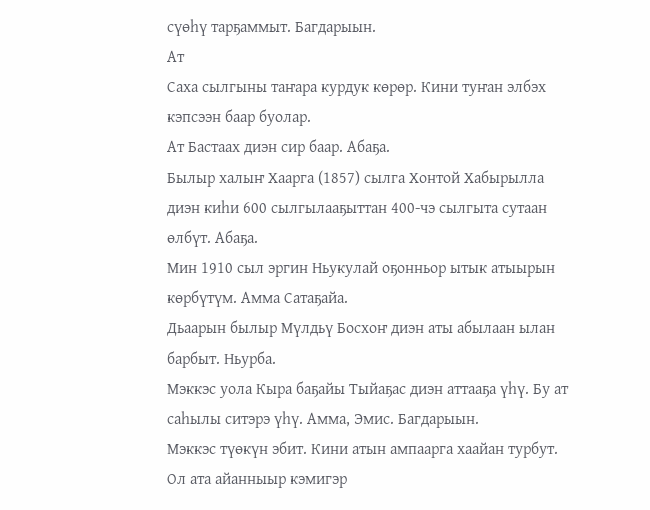сүөһү тарҕаммыт. Багдарыын.
Ат
Саха сылгыны таҥара курдук көрөр. Кини туҥан элбэх кэпсээн баар буолар.
Ат Бастаах диэн сир баар. Абаҕа.
Былыр халыҥ Хаарга (1857) сылга Хонтой Хабырылла диэн киһи 600 сылгылааҕыттан 400-чэ сылгыта сутаан өлбүт. Абаҕа.
Мин 1910 сыл эргин Ньукулай оҕонньор ытык атыырын көрбүтүм. Амма Сатаҕайа.
Дьаарын былыр Мүлдьү Босхоҥ диэн аты абылаан ылан барбыт. Ньурба.
Мэккэс уола Кыра баҕайы Тыйаҕас диэн аттааҕа үһү. Бу ат саһылы ситэрэ үһү. Амма, Эмис. Багдарыын.
Мэккэс түөкүн эбит. Кини атын ампаарга хаайан турбут. Ол ата айанныыр кэмигэр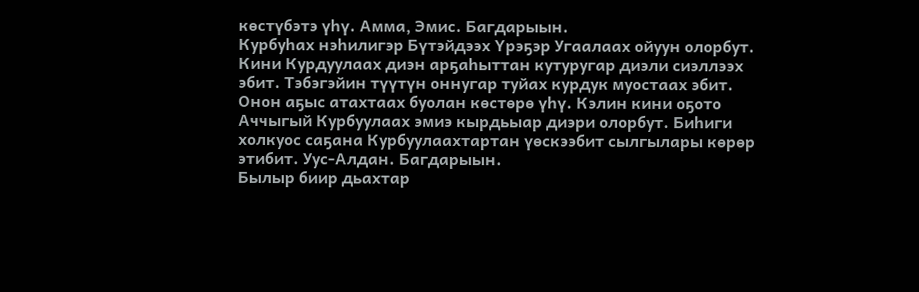көстүбэтэ үһү. Амма, Эмис. Багдарыын.
Курбуһах нэһилигэр Бүтэйдээх Үрэҕэр Угаалаах ойуун олорбут. Кини Курдуулаах диэн арҕаһыттан кутуругар диэли сиэллээх эбит. Тэбэгэйин түүтүн оннугар туйах курдук муостаах эбит. Онон аҕыс атахтаах буолан көстөрө үһү. Кэлин кини оҕото Аччыгый Курбуулаах эмиэ кырдьыар диэри олорбут. Биһиги холкуос саҕана Курбуулаахтартан үөскээбит сылгылары көрөр этибит. Уус-Алдан. Багдарыын.
Былыр биир дьахтар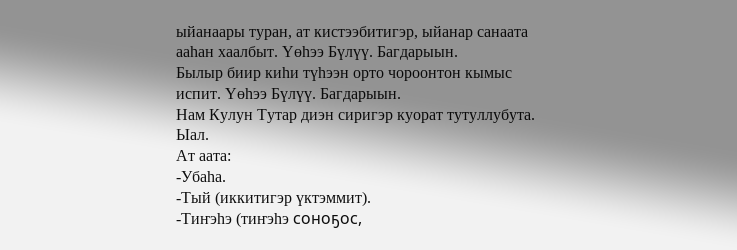ыйанаары туран, ат кистээбитигэр, ыйанар санаата ааһан хаалбыт. Үөһээ Бүлүү. Багдарыын.
Былыр биир киһи түһээн орто чороонтон кымыс испит. Үөһээ Бүлүү. Багдарыын.
Нам Кулун Тутар диэн сиригэр куорат тутуллубута. Ыал.
Ат аата:
-Убаһа.
-Тый (иккитигэр үктэммит).
-Тиҥэһэ (тиҥэһэ соноҕос,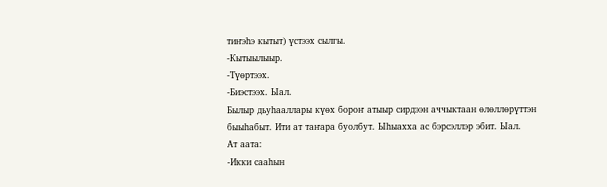тиҥэһэ кытыт) үстээх сылгы.
-Кытыылыыр.
-Түөртээх.
-Биэстээх. Ыал.
Былыр дьуһааллары күөх бороҥ атыыр сирдээн аччыктаан өлөллөрүттэн быыһабыт. Ити ат таҥара буолбут. Ыһыахха ас бэрсэллэр эбит. Ыал.
Ат аата:
-Икки сааһын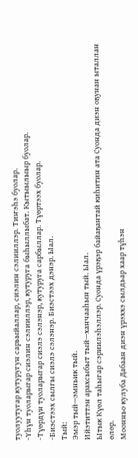туолуутугар кутуругун сарьыйаллар, сиэлин сэлииллэр. Тиҥэһэ буолар.
-Үһүн туоларыгар сиэлин сэлииллэр, кутуруга быһыллыбат. Кытыылыыр буолар.
-Түөрдүн туоларыгар сиэлэ сэлэнэр, кутуруга сарбыллар. Түөртээх буолар.
-Биэстээх сылгы сиэлэ сэлэнэр. Биэстээх дэнэр. Ыал.
Тый:
Эмэр тый—эмньик тый.
Ийэтиттэн арахсыбыт тый—ханчааһын тый. Ыал.
Ытык Күөл таһыгар сэриилэһэллэр. Суонда үрэҕэр байаҕантай киһитин ата Суонда диэн оҕунан ыталлан өлөр.
Моонньо кулуба Дабаан диэн үрэххэ сылдьар хаар түһэн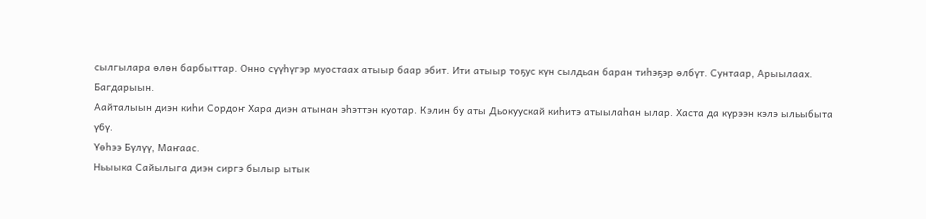сылгылара өлөн барбыттар. Онно сүүһүгэр муостаах атыыр баар эбит. Ити атыыр тоҕус күн сылдьан баран тиһэҕэр өлбүт. Сунтаар, Арыылаах. Багдарыын.
Аайталыын диэн киһи Сордоҥ Хара диэн атынан эһэттэн куотар. Кэлин бу аты Дьокуускай киһитэ атыылаһан ылар. Хаста да күрээн кэлэ ыльыбыта ү6ү.
Үөһээ Бүлүү, Маҥаас.
Ньыыка Сайылыга диэн сиргэ былыр ытык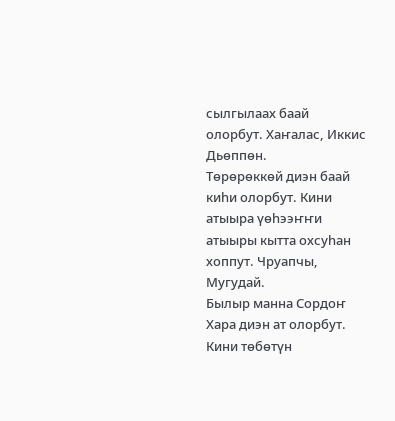сылгылаах баай олорбут. Хаҥалас, Иккис Дьөппөн.
Төрөрөккөй диэн баай киһи олорбут. Кини атыыра үөһээҥҥи атыыры кытта охсуһан хоппут. Чруапчы, Мугудай.
Былыр манна Сордоҥ Хара диэн ат олорбут. Кини төбөтүн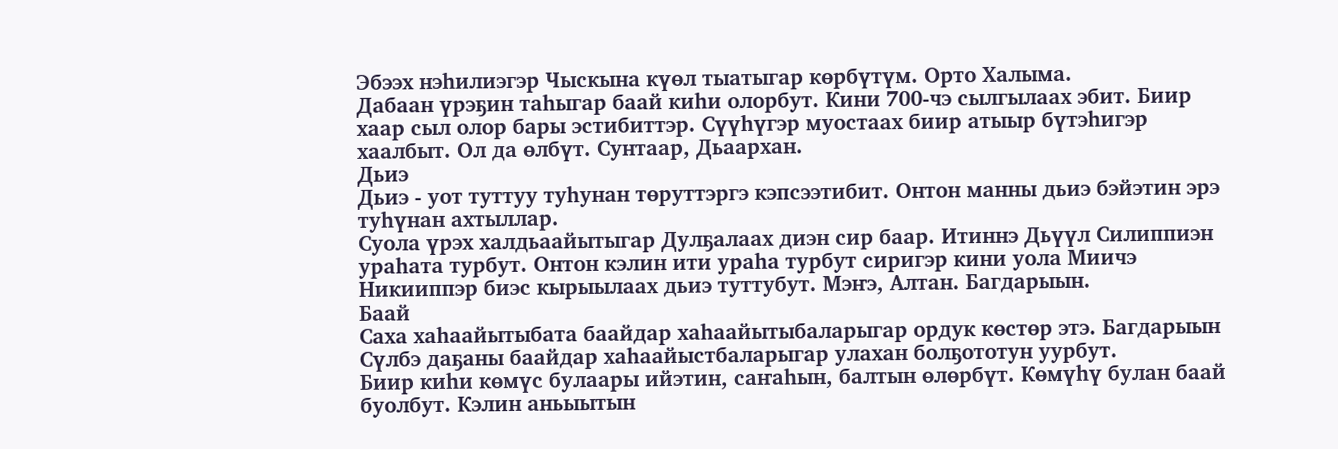Эбээх нэһилиэгэр Чыскына күөл тыатыгар көрбүтүм. Орто Халыма.
Дабаан үрэҕин таһыгар баай киһи олорбут. Кини 700-чэ сылгылаах эбит. Биир хаар сыл олор бары эстибиттэр. Сүүһүгэр муостаах биир атыыр бүтэһигэр хаалбыт. Ол да өлбүт. Сунтаар, Дьаархан.
Дьиэ
Дьиэ - уот туттуу туһунан төруттэргэ кэпсээтибит. Онтон манны дьиэ бэйэтин эрэ туһүнан ахтыллар.
Суола үрэх халдьаайытыгар Дулҕалаах диэн сир баар. Итиннэ Дьүүл Силиппиэн ураһата турбут. Онтон кэлин ити ураһа турбут сиригэр кини уола Миичэ Никииппэр биэс кырыылаах дьиэ туттубут. Мэҥэ, Алтан. Багдарыын.
Баай
Саха хаһаайытыбата баайдар хаһаайытыбаларыгар ордук көстөр этэ. Багдарыын Сүлбэ даҕаны баайдар хаһаайыстбаларыгар улахан болҕототун уурбут.
Биир киһи көмүс булаары ийэтин, саҥаһын, балтын өлөрбүт. Көмүһү булан баай буолбут. Кэлин аньыытын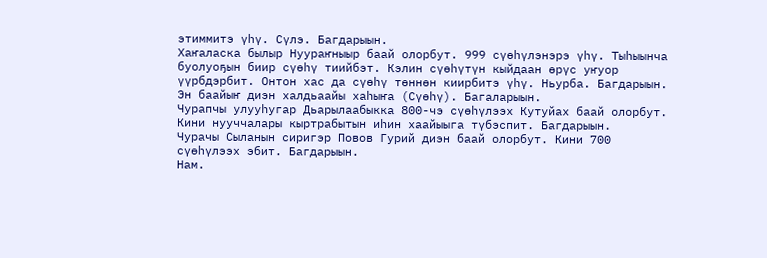этиммитэ үһү. Сүлэ. Багдарыын.
Хаҥаласка былыр Нуураҥныыр баай олорбут. 999 сүөһүлэнэрэ үһү. Тыһыынча буолуоҕын биир сүөһү тиийбэт. Кэлин сүөһүтүн кыйдаан өрүс уҥуор үүрбдэрбит. Онтон хас да сүөһү төннөн киирбитэ үһү. Ньурба. Багдарыын.
Эн баайыҥ диэн халдьаайы хаһыҥа (Сүөһү). Багаларыын.
Чурапчы улууһугар Дьарылаабыкка 800-чэ сүөһүлээх Кутуйах баай олорбут. Кини нууччалары кыртрабытын иһин хаайыыга түбэспит. Багдарыын.
Чурачы Сыланын сиригэр Повов Гурий диэн баай олорбут. Кини 700 сүөһүлээх эбит. Багдарыын.
Нам.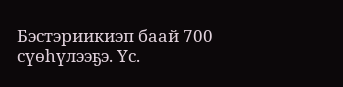Бэстэриикиэп баай 700 сүөһүлээҕэ. Үс.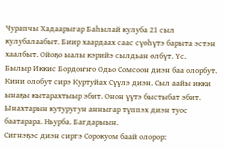Чурапчы Хадаарыгар Баһылай кулуба 21 сыл кулубалаабыт. Биир хаардаах саас сүөһүтэ барыта эстэн хаалбыт. Ойоҕо ыалы кэрийэ сылдьан өлбүт. Үс.
Былыр Иккис Бордоҥҥо Одьо Сомсоон диэн баа олорбут. Кини олобут сирэ Куртуйах Сүүлэ диэн. Сыл аайы икки ынаҕы кытарахтыыр эбит. Онон үүтэ быстыбат эбит. Ынахтарын кутуругун анныгар түппэх диэн туос баатарара. Ньурба. Багдарыын.
Сигнэҕэс диэн сиргэ Сорокуом баай олорор: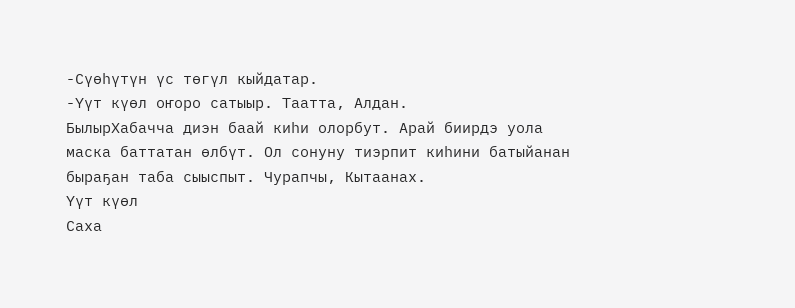-Сүөһүтүн үс төгүл кыйдатар.
-Үүт күөл оҥоро сатыыр. Таатта, Алдан.
БылырХабачча диэн баай киһи олорбут. Арай биирдэ уола маска баттатан өлбүт. Ол сонуну тиэрпит киһини батыйанан быраҕан таба сыыспыт. Чурапчы, Кытаанах.
Үүт күөл
Саха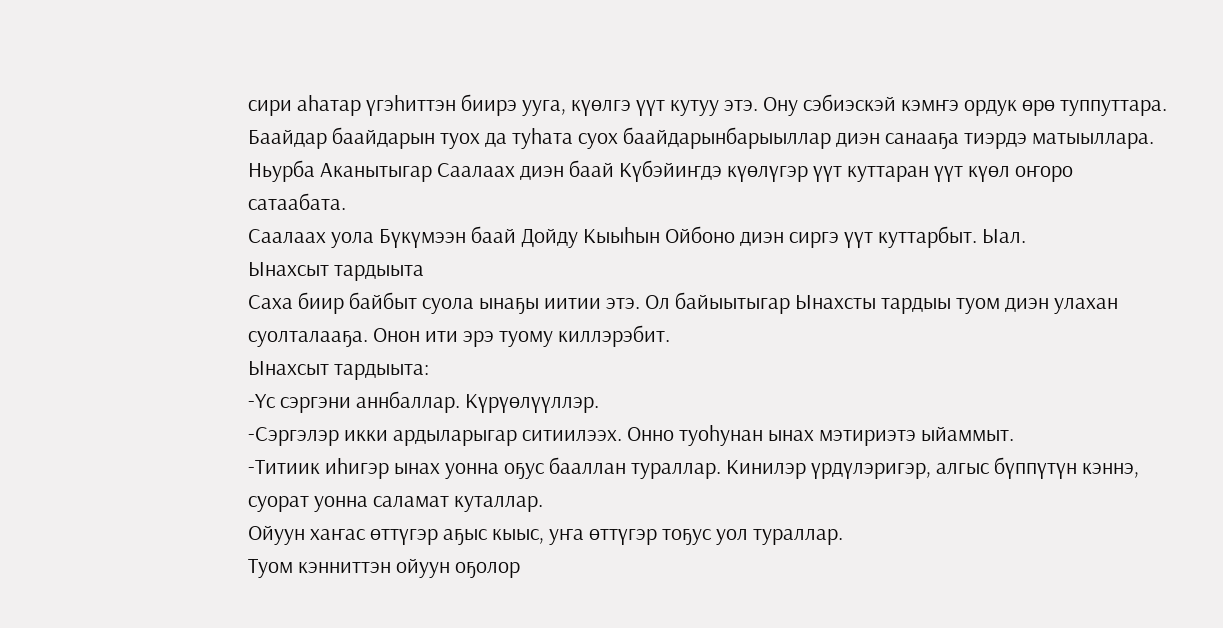сири аһатар үгэһиттэн биирэ ууга, күөлгэ үүт кутуу этэ. Ону сэбиэскэй кэмҥэ ордук өрө туппуттара. Баайдар баайдарын туох да туһата суох баайдарынбарыыллар диэн санааҕа тиэрдэ матыыллара.
Ньурба Аканытыгар Саалаах диэн баай Күбэйиҥдэ күөлүгэр үүт куттаран үүт күөл оҥоро сатаабата.
Саалаах уола Бүкүмээн баай Дойду Кыыһын Ойбоно диэн сиргэ үүт куттарбыт. Ыал.
Ынахсыт тардыыта
Саха биир байбыт суола ынаҕы иитии этэ. Ол байыытыгар Ынахсты тардыы туом диэн улахан суолталааҕа. Онон ити эрэ туому киллэрэбит.
Ынахсыт тардыыта:
-Үс сэргэни аннбаллар. Күрүөлүүллэр.
-Сэргэлэр икки ардыларыгар ситиилээх. Онно туоһунан ынах мэтириэтэ ыйаммыт.
-Титиик иһигэр ынах уонна оҕус бааллан тураллар. Кинилэр үрдүлэригэр, алгыс бүппүтүн кэннэ, суорат уонна саламат куталлар.
Ойуун хаҥас өттүгэр аҕыс кыыс, уҥа өттүгэр тоҕус уол тураллар.
Туом кэнниттэн ойуун оҕолор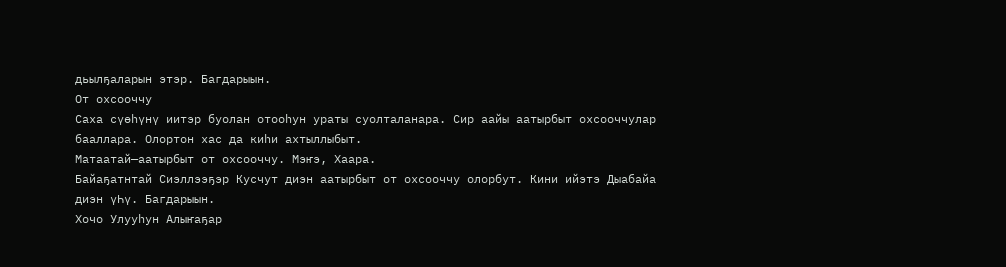дьылҕаларын этэр. Багдарыын.
От охсооччу
Саха сүөһүнү иитэр буолан отооһун ураты суолталанара. Сир аайы аатырбыт охсооччулар бааллара. Олортон хас да киһи ахтыллыбыт.
Матаатай—аатырбыт от охсооччу. Мэҥэ, Хаара.
Байаҕатнтай Сиэллээҕэр Кусчут диэн аатырбыт от охсооччу олорбут. Кини ийэтэ Дыабайа диэн үҺү. Багдарыын.
Хочо Улууһун Алыҥаҕар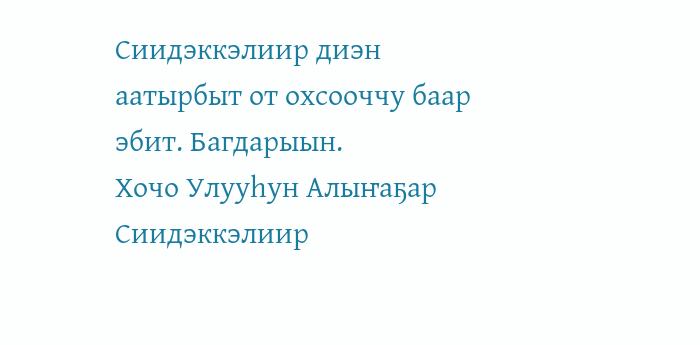Сиидэккэлиир диэн аатырбыт от охсооччу баар эбит. Багдарыын.
Хочо Улууһун Алыҥаҕар Сиидэккэлиир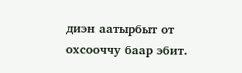диэн аатырбыт от охсооччу баар эбит.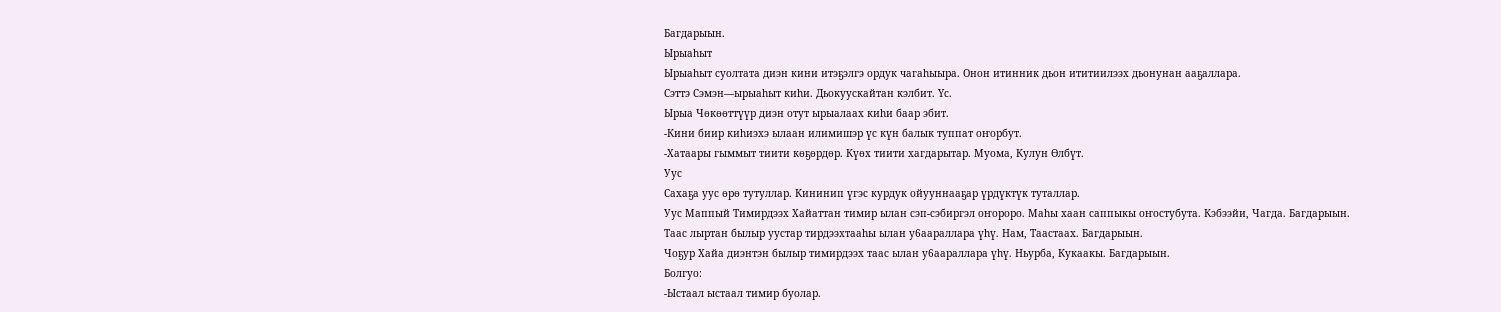Багдарыын.
Ырыаһыт
Ырыаһыт суолтата диэн кини итэҕэлгэ ордук чагаһыыра. Онон итинник дьон ититиилээх дьонунан ааҕаллара.
Сэттэ Сэмэн—ырыаһыт киһи. Дьокуускайтан кэлбит. Үс.
Ырыа Чөкөөттүүр диэн отут ырыалаах киһи баар эбит.
-Кини биир киһиэхэ ылаан илимишэр үс күн балык туппат оҥорбут.
-Хатаары гыммыт тиити көҕөрдөр. Күөх тиити хагдарытар. Муома, Кулун Өлбүт.
Уус
Сахаҕа уус өрө тутуллар. Кининип үгэс курдук ойууннааҕар үрдүктүк туталлар.
Уус Маппый Тимирдээх Хайаттан тимир ылан сэп-сэбиргэл оҥороро. Маһы хаан саппыкы оҥостубута. Кэбээйи, Чагда. Багдарыын.
Таас лыртан былыр уустар тирдээхтааһы ылан у6аараллара үһү. Нам, Таастаах. Багдарыын.
Чоҕур Хайа диэнтэн былыр тимирдээх таас ылан у6аараллара үһү. Ньурба, Кукаакы. Багдарыын.
Болгуо:
-Ыстаал ыстаал тимир буолар.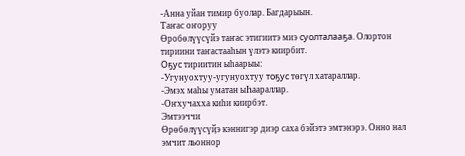-Анна уйан тимир буолар. Багдарыын.
Таҥас оҥоруу
Өробөлүүсүйэ таҥас этигиитэ миэ суолталааҕа. Олортон тириини таҥастааһын үлэтэ киирбит.
Оҕус тириитин ыһаарыы:
-Угунуохтуу-угунуохтуу тоҕус төгүл хатараллар.
-Эмэх маһы уматан ыҺаараллар.
-Оҥхучахха киһи киирбэт.
Эмтээччи
Өрөбөлүүсүҋэ кэннигэр диэр саха бэйэтэ эмтэнэрэ. Онно нал эмчит льоннор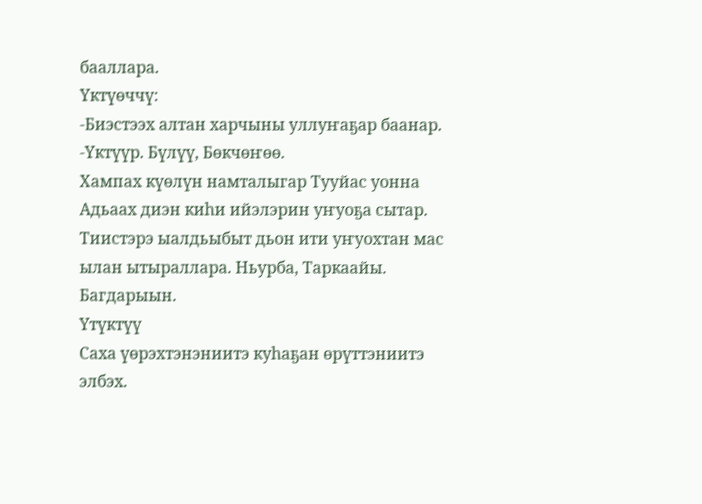бааллара.
Үктүөччү:
-Биэстээх алтан харчыны уллуҥаҕар баанар.
-Үктүүр. Бүлүү, Бөкчөҥөө.
Хампах күөлүн намталыгар Тууйас уонна Адьаах диэн киһи ийэлэрин уҥуоҕа сытар. Тиистэрэ ыалдьыбыт дьон ити уҥуохтан мас ылан ытыраллара. Ньурба, Таркаайы. Багдарыын.
Үтүктүү
Саха үөрэхтэнэниитэ куһаҕан өрүттэниитэ элбэх.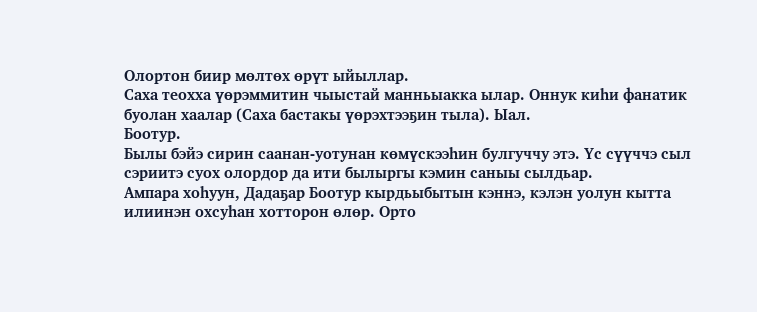Олортон биир мөлтөх өрүт ыйыллар.
Саха тeохха үөрэммитин чыыстай манньыакка ылар. Оннук киһи фанатик буолан хаалар (Саха бастакы үөрэхтээҕин тыла). Ыал.
Боотур.
Былы бэйэ сирин саанан-уотунан көмүскээһин булгуччу этэ. Үс сүүччэ сыл сэриитэ суох олордор да ити былыргы кэмин саныы сылдьар.
Ампара хоһуун, Дадаҕар Боотур кырдьыбытын кэннэ, кэлэн уолун кытта илиинэн охсуһан хотторон өлөр. Орто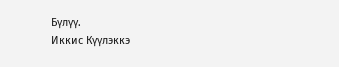Бүлүү.
Иккис Күүлэккэ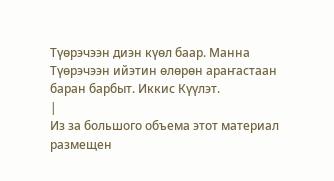Түөрэчээн диэн күөл баар. Манна Түөрэчээн ийэтин өлөрөн араҥастаан баран барбыт. Иккис Күүлэт.
|
Из за большого объема этот материал размещен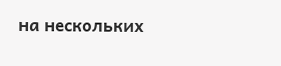на нескольких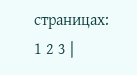страницах:
1 2 3 |